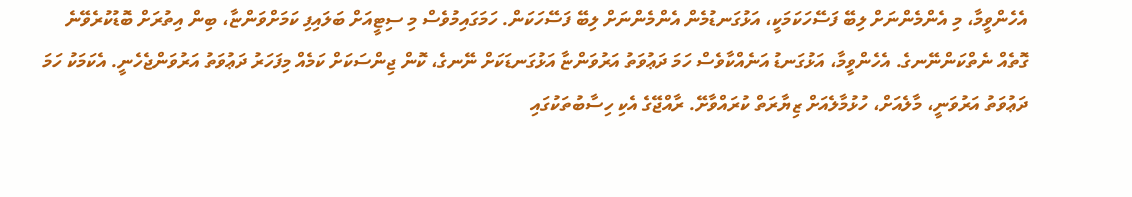އެހެންވީމާ، މި އެންމެންނަށް ލިބޭ ފަސޭހަކަމަކީ، އަޅުގަނޑުމެން އެންމެންނަށް ލިބޭ ފަސޭހަކަން. ހަމަގައިމުވެސް މި ސިޓީއަށް ބަލައިފި ކަމަށްވަންޏާ، ބިން އިތުރަށް ބޮޑުކުރެވޭނެ ގޮތެއް ނެތްކަންނޭނގެ. އެހެންވީމާ، އަޅުގަނޑު އަނެއްކާވެސް ހަމަ ދަޢުވަތު އަރުވަންޏާ އަޅުގަނޑަކަށް ނޭނގެ، ކޮން ޖިންސަކަށް ކަމެއް މިފަހަރު ދަޢުވަތު އަރުވަންޖެހެނީ. އެކަމަކު ހަމަ ދަޢުވަތު އަރުވަނީ، މާލެއަށް، ހުޅުމާލެއަށް ޒިޔާރަތް ކުރައްވާށޭ. ރާއްޖޭގެ އެކި ހިސާބުތަކުގައި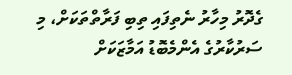ގެދޮރު މިހާރު ނެތިފައި ތިބި ފަރާތްތަކަށް، މި ސަރުކާރުގެ އެންމެބޮޑު އަމާޒަކަށް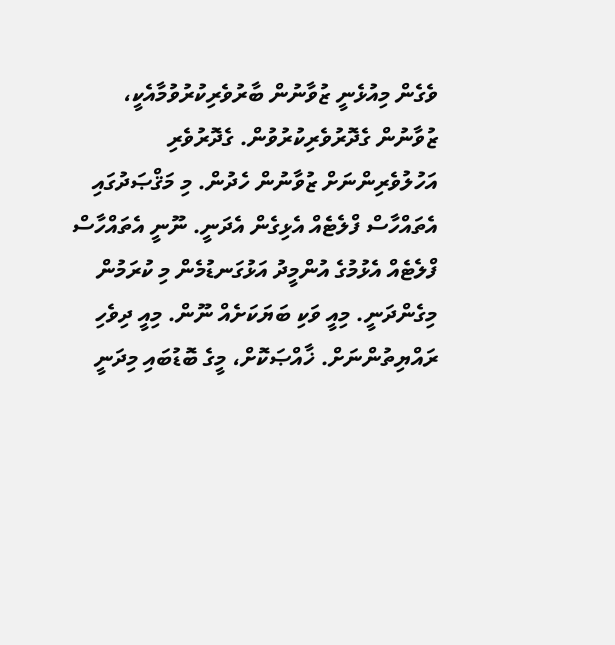ވެގެން މިއުޅެނީ ޒުވާނުން ބާރުވެރިކުރުވުމާއެކީ، ޒުވާނުން ގެދޮރުވެރިކުރުވުން. ގެދޮރުވެރި އަހުލުވެރިންނަށް ޒުވާނުން ހެދުން. މި މަޤްޞަދުގައި އެތައްހާސް ފްލެޓެއް އެޅިގެން އެދަނީ. ނޫނީ އެތައްހާސް ފްލެޓެއް އެޅުމުގެ އުންމީދު އަޅުގަނޑުމެން މި ކުރަމުން މިގެންދަނީ. މިއީ ވަކި ބަޔަކަށެއް ނޫން. މިއީ ދިވެހި ރައްޔިތުންނަށް. ޚާއްޞަކޮށް، މީގެ ބޮޑުބައި މިދަނީ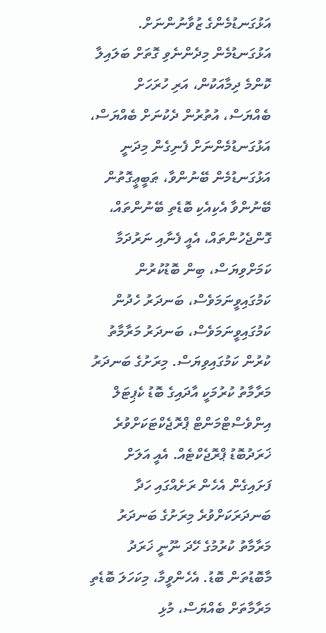އަޅުގަނޑުމެންގެ ޒުވާނުންނަށް.
އަޅުގަނޑުމެން މިދެންނެވި ގޮތަށް ބަލައިލާ ކޮންމެ ދިމާއަކުން، އަރި ހުރަހަށް ބެއްޔަސް، އުތުރުން ދެކުނަށް ބެއްޔަސް، އަޅުގަނޑުމެންނަށް ފެނިގެން މިދަނީ އަޅުގަނޑުމެން ބޭނުންވާ، ޠަބީޢީގޮތުން ބޭނުންވާ އެކިއެކި ބޮޑެތި ބޭނުންތައް، ގޮންޖެހުންތައް، އެއީ ފެނާއި ނަރުދަމާ ކަމަށްވިޔަސް، ބިން ބޮޑުކުރުން ކަމުގައިވީނަމަވެސް، ބަނދަރު ހެދުން ކަމުގައިވީނަމަވެސް، ބަނދަރު މަރާމާތު ކުރުން ކަމުގައިވިޔަސް. މިރަށުގެ ބަނދަރު މަރާމާތު ކުރުމަކީ އާދައިގެ ބޮޑު ކެޕިޓަލް އިންވެސްޓްމަންޓް ޕްރޮޖެކްޓަކަށްވުރެ ޚަރަދުބޮޑު ޕްރޮޖެކްޓެއް. އެއީ އަލަށް ފަށައިގެން އެހެން ރަށެއްގައި ހަދާ ބަނދަރަކަށްވުރެ މިރަށުގެ ބަނދަރު މަރާމާތު ކުރުމުގެ ހޭދަ ނޫނީ ޚަރަދު މާބޮޑުތަން ބޮޑު. އެހެންވީމާ، މިކަހަލަ ބޮޑެތި މަރާމާތަށް ބެއްޔަސް، މުޅި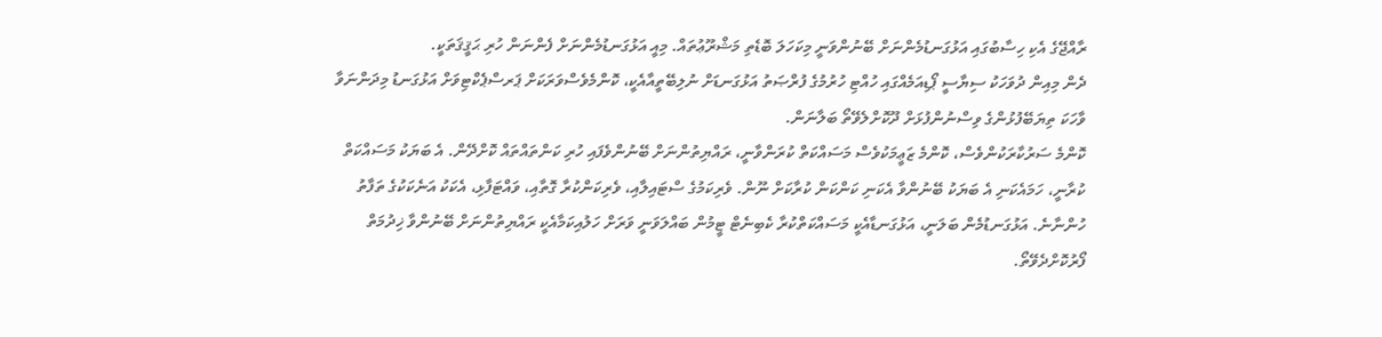ރާއްޖޭގެ އެކި ހިސާބުގައި އަޅުގަނޑުމެންނަށް ބޭނުންވަނީ މިކަހަލަ ބޮޑެތި މަޝްރޫޢުތައް. މިއީ އަޅުގަނޑުމެންނަށް ފެންނަން ހުރި ޙަޤީޤަތަކީ.
ދެން މިއިން ދުވަހަކު ސިޔާސީ ޕޯޑިއަމެއްގައި ހުއްޓި ހުރުމުގެ ފުރްޞަތު އަޅުގަނޑަށް ނުލިބޭތީއާއެކީ، ކޮންމެވެސްވަރަކަށް ޕަރސްޕެކްޓިވަށް އަޅުގަނޑު މިދަންނަވާ ވާހަކަ ތިޔަބޭފުޅުންގެ ވިސްނުންފުޅަށް ދޫކޮށްލެވޭތޯ ބަލާނަން.
ކޮންމެ ސަރުކާރަކުންވެސް، ކޮންމެ ޒަޢީމަކުވެސް މަސައްކަތް ކުރަންވާނީ، ރައްޔިތުންނަށް ބޭނުންވެފައި ހުރި ކަންތައްތައް ކޮށްދޭން. އެ ބަޔަކު މަސައްކަތް ކުރާނީ، ހަމައެކަނި އެ ބަޔަކު ބޭނުންވާ އެކަނި ކަންކަން ކުރާކަށް ނޫން. ވެރިކަމުގެ ސްޓައިލާއި، ވެރިކަންކުރާ ގޮތާއި، ވައްޓަފާޅި، އެކަކު އަނެކަކުގެ ތަފާތު ހުންނާނެ. އަޅުގަނޑުމެން ބަލަނީ، އަޅުގަނޑާއެކީ މަސައްކަތްކުރާ ކެބިނެޓް ޓީމުން ބައްލަވަނީ ވަރަށް ހަލުއިކަމާއެކީ ރައްޔިތުންނަށް ބޭނުންވާ ޚިދުމަތް ފޯރުކޮށްދެވޭތޯ.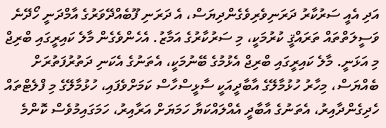އަދި އެއީ ސަރުކާރު ދަރަނިވެރިވެގެންދިޔަސް، އެ ދަރަނި ފޫބެއްދޭވަރުގެ އާމްދަނީ ހޯދޭނެ ވަސީލަތްތައް ތަރައްޤީ ކުރުމަކީ، މި ސަރުކާރުގެ އަމާޒު. އެހެންވެގެން މާލެ ކައިރީގައި ބްރިޖް މި އަޅަނީ. މާލެ ކައިރީގައި ބްރިޖް އެޅުމުގެ ބޭނުމަކީ، އެތަނުގެ އެކަނި ދަތުރުފަތުރަށް ބެއްޔަސް، މިހާރު ހުޅުމާލޭގެ އާބާދީއަކީ ސާޅީސްހާސް ކަމަށްވެފައި، ހުޅުމާލޭގެ މި ފްލެޓްތައް ހެދިގެންދާއިރު، އެތަނުގެ އާބާދީ އެއްލައްކަޔާ ހަމަޔަށް އަރާއިރު، ހަމަގައިމުވެސް ކޮންމެ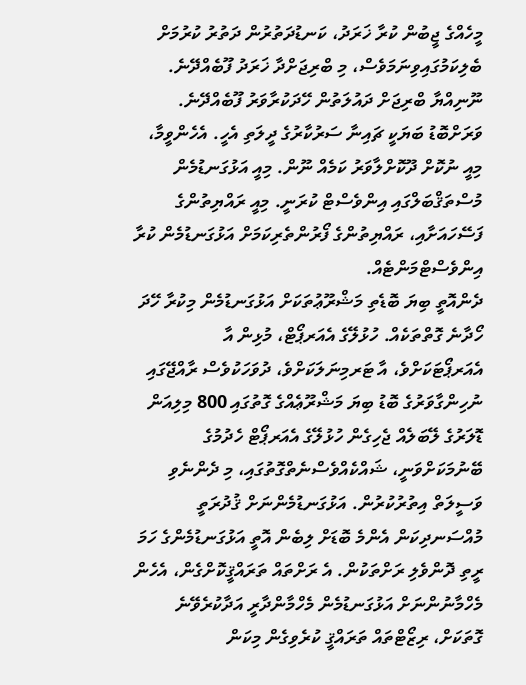މީހެއްގެ ޖީބުން ކުރާ ޚަރަދު، ކަނޑުދަތުރުން ދަތުރު ކުރުމަށް ބެލިކަމުގައިވިނަމަވެސް، މި ބްރިޖަށްދާ ޚަރަދު ފޫބެއްދޭނެ. ނޫނިއްޔާ ބްރިޖަށް ދައުލަތުން ހޭދަކުރާވަރު ފޫބެއްދޭނެ. ވަރަށްބޮޑު ބަޔަކީ ޗައިނާ ސަރުކާރުގެ ދީލަތި އެހީ. އެހެންވީމާ، މިއީ ނުކޮށް ދޫކޮށްލާވަރު ކަމެއް ނޫން. މިއީ އަޅުގަނޑުމެން މުސްތަޤްބަލްގައި އިންވެސްޓް ކުރަނީ. މިއީ ރައްޔިތުންގެ ފަސޭހައަށާއި، ރައްޔިތުންގެ ފޯރުންތެރިކަމަށް އަޅުގަނޑުމެން ކުރާ އިންވެސްޓްމަންޓެއް.
ދެންއޮތީ ބިޔަ ބޮޑެތި މަޝްރޫޢުތަކަށް އަޅުގަނޑުމެން މިކުރާ ހޭދަ ހޯދާނެ ގޮތްތަކެއް. ހުޅުލޭގެ އެއަރޕޯޓް، މުޅިން އާ އެއަރޕޯޓަކަށްވެ، އާ ޓަރމިނަލަކަށްވެ، ދުވަހަކުވެސް ރާއްޖޭގައި ނުހިންގާވަރުގެ ބޮޑު ބިޔަ މަޝްރޫޢެއްގެ ގޮތުގައި 800 މިލިއަން ޑޮލަރުގެ ލޭބަލެއް ޖެހިގެން ހުޅުލޭގެ އެއަރޕޯޓް ހެދުމުގެ ބޭނުމަކަށްވަނީ، ޝައްކެއްވެސްނެތްގޮތުގައި، މި ދެންނެވި ވަސީލަތް އިތުރުކުރުން. އަޅުގަނޑުމެންނަށް ޤުދުރަތީ މުއްސަނދިކަން އެންމެ ބޮޑަށް ލިބެން އޮތީ އަޅުގަނޑުމެންގެ ހަމަ ރީތި ދޮންވެލި ރަށްތަކުން. އެ ރަށްތައް ތަރައްޤީކޮށްގެން، އެހެން މެހްމާނުންނަށް އަޅުގަނޑުމެން މެހްމާންދާރީ އަދާކުރެވޭނެ ގޮތަކަށް، ރިޒޯޓްތައް ތަރައްޤީ ކުރެވިގެން މިކަން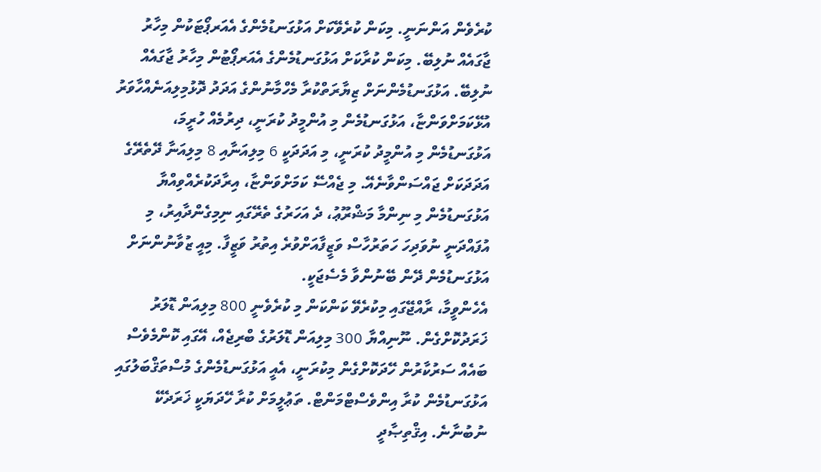ކުރެވެން އަންނަނީ. މިކަން ކުރެވޭކަށް އަޅުގަނޑުމެންގެ އެއަރޕޯޓަކުން މިހާރު ޖާގައެއް ނުލިބޭ. މިކަން ކުރާކަށް އަޅުގަނޑުމެންގެ އެއަރޕޯޓުން މިހާރު ޖާގައެއް ނުލިބޭ. އަޅުގަނޑުމެންނަށް ޒިޔާރަތްކުރާ މެހްމާނުންގެ އަދަދު ދޮޅުމިލިއަނެއްހާވަރު އުޅޭކަމަށްވަންޏާ، އަޅުގަނޑުމެން މި އުންމީދު ކުރަނީ، ދިރުމެއް ހުރީމަ، އަޅުގަނޑުމެން މި އުންމީދު ކުރަނީ، މި އަދަދަކީ 6 މިލިއަނާއި 8 މިލިއަނާ ދޭތެރޭގެ އަދަދަކަށް ޖައްސަންވާނެއޭ. މި ޖެއްސޭ ކަމަށްވަންޏާ، އިރާދަކުރެއްވިއްޔާ އަޅުގަނޑުމެން މި ނިންމާ މަޝްރޫޢު، ދެ އަހަރުގެ ތެރޭގައި ނިމިގެންދާއިރު، މި އުފައްދަނީ ނުވަދިހަ ހަތަރުހާސް ވަޒީފާއަށްވުރެ އިތުރު ވަޒީފާ. މިއީ ޒުވާނުންނަށް އަޅުގަނޑުމެން ދޭން ބޭނުންވާ މެސެޖަކީ.
އެހެންވީމާ، ރާއްޖޭގައި މިކުރެވޭ ކަންކަން މި ކުރެވެނީ 800 މިލިއަން ޑޮލަރު ޚަރަދުކޮށްގެން. ނޫނިއްޔާ 300 މިލިއަން ޑޮލަރުގެ ބްރިޖެއް، އޭގައި ކޮންމެވެސް ބައެއް ސަރުކާރުން ހޭދަކޮށްގެން މިކުރަނީ، އެއީ އަޅުގަނޑުމެންގެ މުސްތަޤްބަލުގައި އަޅުގަނޑުމެން ކުރާ އިންވެސްޓްމަންޓް. ތަޢުލީމަށް ކުރާ ހޭދަޔަކީ ޚަރަދެކޭ ނުބުނާނެ. އިޤްތިޞާދީ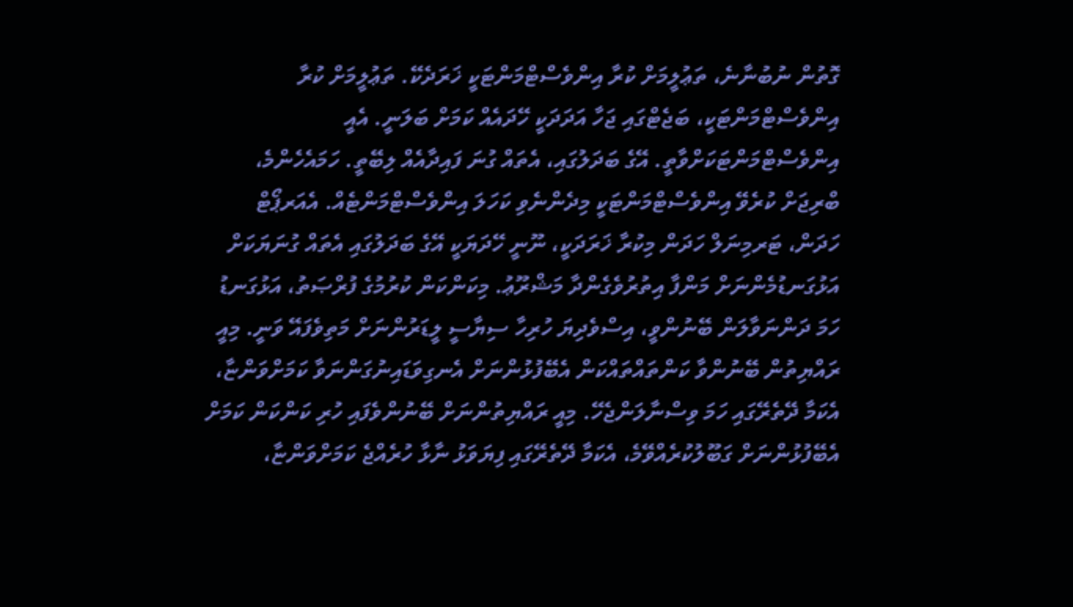ގޮތުން ނުބުނާނެ، ތަޢުލީމަށް ކުރާ އިންވެސްޓްމަންޓަކީ ޚަރަދެކޭ. ތަޢުލީމަށް ކުރާ އިންވެސްޓްމަންޓަކީ، ބަޖެޓްގައި ޖަހާ އަދަދަކީ ހޭދައެއް ކަމަށް ބަލަނީ. އެއީ އިންވެސްޓްމަންޓަކަށްވާތީ. އޭގެ ބަދަލުގައި، އެތައް ގުނަ ފައިދާއެއް ލިބޭތީ. ހަމައެހެންމެ، ބްރިޖަށް ކުރެވޭ އިންވެސްޓްމަންޓަކީ މިދެންނެވި ކަހަލަ އިންވެސްޓްމަންޓެއް. އެއަރޕޯޓް ހަދަން، ޓަރމިނަލް ހަދަން މިކުރާ ޚަރަދަކީ، ނޫނީ ހޭދަޔަކީ އޭގެ ބަދަލުގައި އެތައް ގުނަޔަކަށް އަޅުގަނޑުމެންނަށް މަންފާ އިތުރުވެގެންދާ މަޝްރޫޢު. މިކަންކަން ކުރުމުގެ ފުރްޞަތު، އަޅުގަނޑު ހަމަ ދަންނަވާލަން ބޭނުންވީ، އިސްވެދިޔަ ހުރިހާ ސިޔާސީ ލީޑަރުންނަށް މަތިވެފައޭ ވަނީ. މިއީ ރައްޔިތުން ބޭނުންވާ ކަންތައްތައްކަން އެބޭފުޅުންނަށް އެނގިވަޑައިނުގަންނަވާ ކަމަށްވަންޏާ، އެކަމާ ދޭތެރޭގައި ހަމަ ވިސްނާލަންޖެހޭ. މިއީ ރައްޔިތުންނަށް ބޭނުންވެފައި ހުރި ކަންކަން ކަމަށް އެބޭފުޅުންނަށް ގަބޫލުކުރެއްވޭމެ، އެކަމާ ދޭތެރޭގައި ފިޔަވަޅު ނާޅާ ހުރެއްޖެ ކަމަށްވަންޏާ،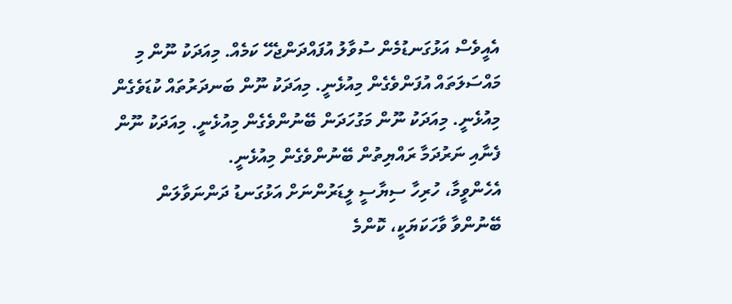އެއީވެސް އަޅުގަނޑުމެން ސުވާލު އުފައްދަންޖެހޭ ކަމެއް. މިއަދަކު ނޫން މި މައްސަލަތައް އުފަންވެގެން މިއުޅެނީ. މިއަދަކު ނޫން ބަނދަރުތައް ކުޑަވެގެން މިއުޅެނީ. މިއަދަކު ނޫން މަގުހަދަން ބޭނުންވެގެން މިއުޅެނީ. މިއަދަކު ނޫން ފެނާއި ނަރުދަމާ ރައްޔިތުން ބޭނުންވެގެން މިއުޅެނީ.
އެހެންވީމާ، ހުރިހާ ސިޔާސީ ލީޑަރުންނަށް އަޅުގަނޑު ދަންނަވާލަން ބޭނުންވާ ވާހަކަޔަކީ، ކޮންމެ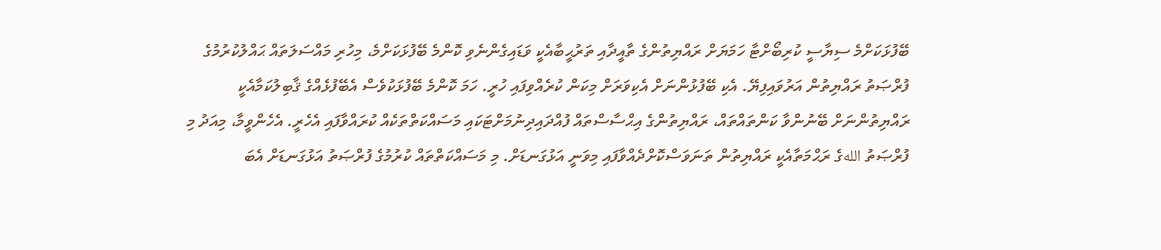ބޭފުޅަކަށްމެ ސިޔާސީ ކުރިބޯށްޓާ ހަމަޔަށް ރައްޔިތުންގެ ތާއީދާއި ތަރުޙީބާއެކީ ވަޑައިގެންނެވި ކޮންމެ ބޭފުޅަކަށްމެ، މިހުރި މައްސަލަތައް ޙައްލުކުރުމުގެ ފުރްޞަތު ރައްޔިތުން އަރުވައިފިޔޭ. އެކި ބޭފުޅުންނަށް އެކިވަރަށް މިކަން ކުރެއްވިފައި ހުރީ. ހަމަ ކޮންމެ ބޭފުޅަކުވެސް އެބޭފުޅެއްގެ ޤާބިލުކަމާއެކީ ރައްޔިތުންނަށް ބޭނުންވާ ކަންތައްތައް، ރައްޔިތުންގެ އިޙްސާސްތައް ފުއްދައިދިނުމަށްޓަކައި މަސައްކަތްތަކެއް ކުރައްވާފައި އެހެރީ. އެހެންވީމާ، މިއަދު މި ފުރްޞަތު اللهގެ ރަޙްމަތާއެކީ ރައްޔިތުން ތަނަވަސްކޮށްދެއްވާފައި މިވަނީ އަޅުގަނޑަށް. މި މަސައްކަތްތައް ކުރުމުގެ ފުރްޞަތު އަޅުގަނޑަށް އެބަ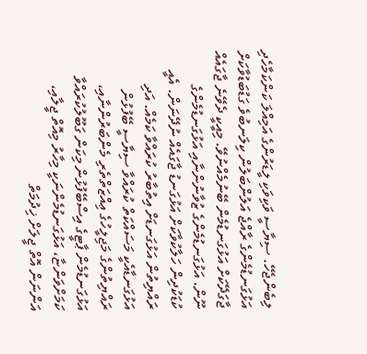ލިބެންޖެހޭ. ސިޔާސީ ވަކިވަކި ލީޑަރުންގެ އަމިއްލަ ކަންކަމާހެދި އަޅުގަނޑުމެންގެ ރާއްޖެ އަލުންބަލުން ކިލަނބުވެ ގަޑުބަޑުވާކަށް ޖާގަދޭކަށް އަޅުގަނޑުމެން ބޭނުމެއްނުވޭ. މިއީކީ ދެވޭނެ ޖާގައެއް ނޫން. އަޅުގަނޑުމެންގެ ޒުވާނުންނާއި އަޅުގަނޑުމެންގެ ކުޑަކުދިން ހަލާކުވާކަށް އަޅުގަނޑު ޖާގައެއް ނުދޭނަން. އެއީ ރައްޔިތުން އަޅުގަނޑަށް އިތުބާރު ކުރައްވާ ކަމެއް. އަދި އަޅުގަނޑާއެކީ މަސައްކަތް ކުރައްވާ ސިޔާސީ ބޭފުޅުން ރައްޔިތުންގެ މަޖިލީހުގެ ޢިއްޒަތްތެރި މެންބަރުންނާއި، އަޅުގަނޑުމެން ޕާޓީގެ އިސްބޭފުޅުން މިކަން ގަބޫލުކުރައްވާ ކަމަށްވަންޏާ، އަޅުގަނޑުމެންނަކީ މިހާރު މިއޮތް ޖީލާއި، އަންނަން އޮތް ޖީލަށް ޚިދުމަތް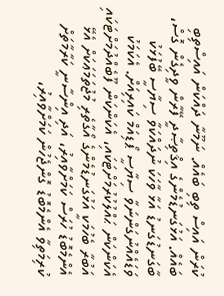ކުރަން އައިސް ތިބި ބައެއް. ނަމޫނާ ދައްކަން އައިސްތިބި ބައެއް. އަޅުގަނޑުމެންގެ އިޤްތިޞާދީ ފޭރާން ވީދިގެން ގޮސް، ބާގަނޑުގަނޑު އަޅާ ވާހަކަ ނުދައްކަވާ ސިޔާސީ ބޭފުޅަކު ވަޑައެއްނުގަންނަވާ ސިޔާސީ ޕޯޑިއަމް ކައިރިއަށް. އެކަމަކު އެކަންކަން ޙައްލުކުރުމަށްޓަކައި، އެކަންކަން ފޫބެއްދުމަށްޓަކައި އަބުރާ ބެހުމަކީ އަޅުގަނޑުމެންގެ އޯގާތެރި މުޖުތަމަޢަކަށް އެޅޭ އެންމެބޮޑު ހުރަސް ކަމަށްވާއިރު، އަދި އިންސާނީ ކަރާމާތަށް ކުރިމަތިވާ އެންމެބޮޑު ގޮންޖެހުން ކަމަށްވާއިރު،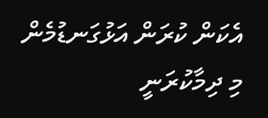އެކަން ކުރަން އަޅުގަނޑުމެން މި ދިމާކުރަނީ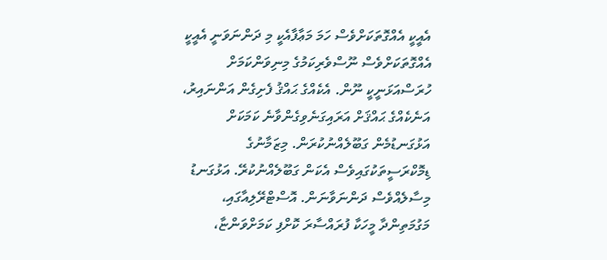އެއީކީ އެއްގޮތަކަށްވެސް ހަމަ މަޢާފާއެކީ މި ދަންނަވަނީ އެއީކީ އެއްގޮތަކަށްވެސް ނޫސްވެރިކަމުގެ މިނިވަންކަމަށް ހުރަސްއަޅަނީކީ ނޫން. އެކެއްގެ ޙައްޤު ފެށިގެން އަންނައިރު، އަނެކެއްގެ ޙައްޤަށް އަރައިގަނެވިގެންވާނެ ކަމަކަށް އަޅުގަނޑުމެން ގަބޫލެއްނުކުރަން. މިޒަމާނުގެ ޑިމޮކްރަސީތަކުގައިވެސް އެކަން ގަބޫލެއްނުކުރޭ. އަޅުގަނޑު މިސާލެއްވެސް ދަންނަވާނަން. އޮސްޓްރޭލިއާގައި، މަގުމަތިންދާ މީހަކާ ފުރައްސާރަ ކޮށްފި ކަމަށްވަންޏާ،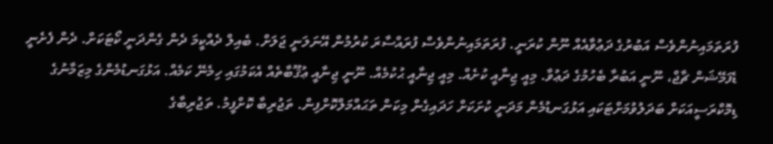ފުރަތަމައިނުންވެސް އަބުރުގެ ދަޢުވާއެއް ނޫން ކުރަނީ. ފުރަތަމައިނުންވެސް ފުރައްސާރަ ކުރުމުން އޭނަލަނީ ޖަލަށް. ބެއިލް ދެއްކީމަ ދެން ގެންދަނީ ކޯޓަކަށް. ދެން ފެށެނީ ޑެފަމޭޝަން ޗާޖް، ނޫނީ އަބުރާ ބެހުމުގެ ދަޢުވާ. މިއީ ޖިނާއީ ކުށެއް. މިއީ ޖިނާއީ ޙުކުމެއް. ނޫނީ ޖިނާއީ ޢުޤޫބާތެއް އެކަމުގައި ހިމެނޭ ކަމެއް. އަޅުގަނޑުމެންގެ މިޒަމާނުގެ ޑިމޮކްރަސީއަކަށް ބަދަލުވުމަށްޓަކައި އަޅުގަނޑުމެން މަދަނީ ކުށަކަށް ހަދައިގެން މިކަން ތަޙައްމަލްކޮށްފިން. ތަޖުރިބާ ކޮށްފީމު. ތަޖުރިބާގެ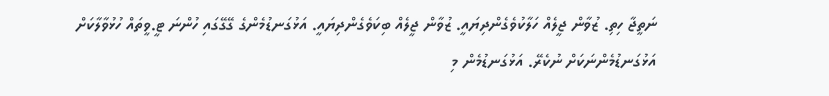ނަތީޖާ ހިތި. ޒުވާން ޖީލެއް ހަލާކުވެގެންދިޔައީ. ޒުވާން ޖީލެއް ބިކަވެގެންދިޔައީ. އަޅުގަނޑުމެންގެ ގޭގޭގައި ހުންނަ ޓީ.ވީތައް ހުޅުވާލާކަށް އަޅުގަނޑުމެންނަކަށް ނުކެރޭ. އަޅުގަނޑުމެން މި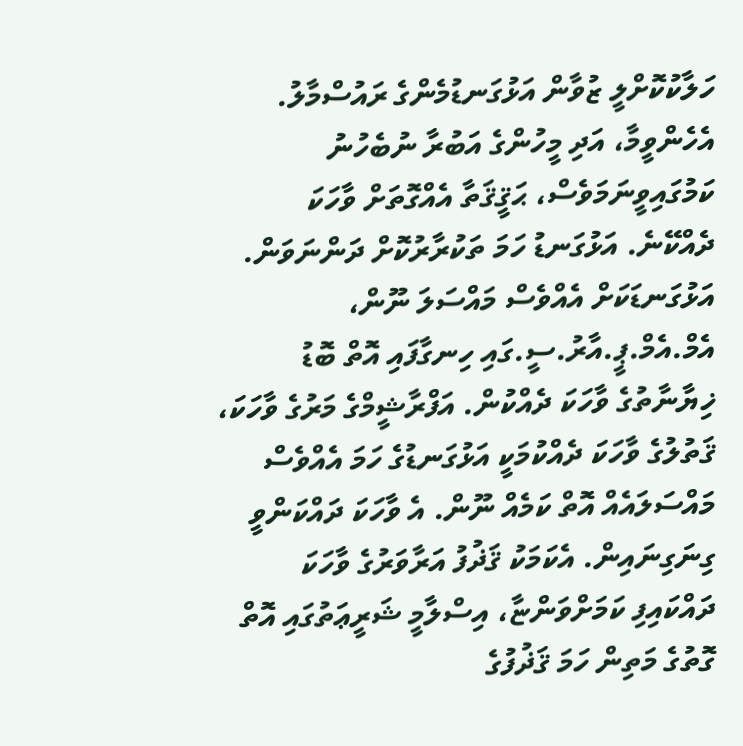ހަލާކުކޮށްލީ ޒުވާން އަޅުގަނޑުމެންގެ ރައުސްމާލު.
އެހެންވީމާ، އަދި މީހުންގެ އަބުރާ ނުބެހުނު ކަމުގައިވީނަމަވެސް، ޙަޤީޤަތާ އެއްގޮތަށް ވާހަކަ ދެއްކޭނެ. އަޅުގަނޑު ހަމަ ތަކުރާރުކޮށް ދަންނަވަން. އަޅުގަނޑަކަށް އެއްވެސް މައްސަލަ ނޫން، އެމް.އެމް.ޕީ.އާރު.ސީ.ގައި ހިނގާފައި އޮތް ބޮޑު ޚިޔާނާތުގެ ވާހަކަ ދެއްކުން. އަފްރާޝީމްގެ މަރުގެ ވާހަކަ، ޤަތުލުގެ ވާހަކަ ދެއްކުމަކީ އަޅުގަނޑުގެ ހަމަ އެއްވެސް މައްސަލައެއް އޮތް ކަމެއް ނޫން. އެ ވާހަކަ ދައްކަންވީ ގިނަގިނައިން. އެކަމަކު ޤަޛުފު އަރާވަރުގެ ވާހަކަ ދައްކައިފި ކަމަށްވަންޏާ، އިސްލާމީ ޝަރީޢަތުގައި އޮތް ގޮތުގެ މަތިން ހަމަ ޤަޛުފުގެ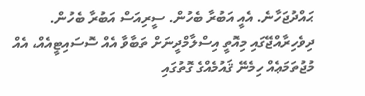ޙައްދުޖަހާނެ. އެއީ އަބުރާ ބެހުން. ސީރިއަސް އަބުރާ ބެހުން. ދިވެހިރާއްޖޭގައި މިއޮތީ އިސްލާމްދީނަށް ތަބާވާ އެއް ސޮސައިޓީއެއް، އެއް މުޖުތަމަޢެއް ހިމެނޭ ޤައުމެއްގެ ގޮތުގައި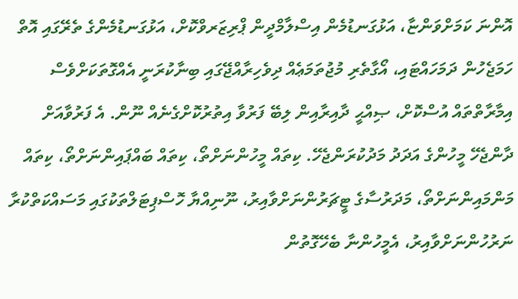އޮންނަ ކަމަށްވަންޏާ، އަޅުގަނޑުމެން އިސްލާމްދީން ޕްރިޒަރވްކޮށް، އަޅުގަނޑުމެންގެ ތެރޭގައި އޮތް ހަމަޖެހުން ދަމަހައްޓައި، އޯގާތެރި މުޖުތަމަޢެއް ދިވެހިރާއްޖޭގައި ބިނާކުރަނީ އެއްގޮތަކަށްވެސް އިމާރާތްތައް އުސްކޮށް، ޞިއްޙީ ދާއިރާއިން ލިބޭ ފަރުވާ އިތުރުކޮށްގެނެއް ނޫން. އެ ފަރުވާއަށް ދާންޖެހޭ މީހުންގެ އަދަދު މަދުކުރަންޖެހޭ. ކިތައް މީހުންނަށްތޯ، ކިތައް ބައްޕައިންނަށްތޯ، ކިތައް މަންމައިންނަށްތޯ، މަދަރުސާގެ ޓީޗަރުންނަށްވާއިރު، ނޫނިއްޔާ ހޮސްޕިޓަލްތަކުގައި މަސައްކަތްކުރާ ނަރުހުންނަށްވާއިރު، އެމީހުންނާ ބެހޭގޮތުން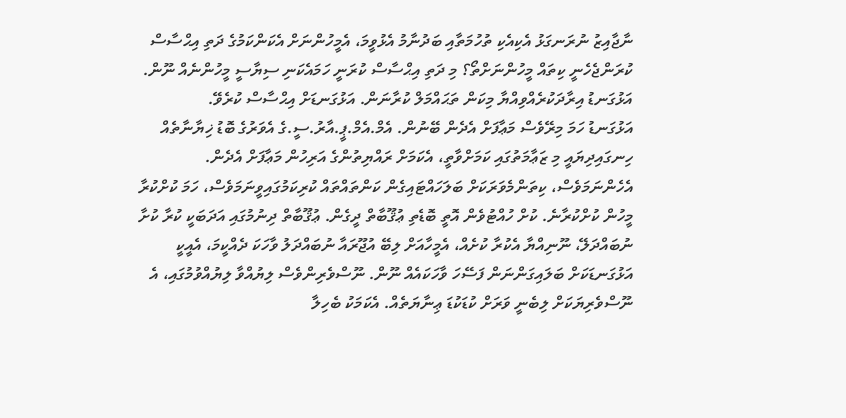ނާޖާއިޒު ނުރަނގަޅު އެކިއެކި ތުހުމަތާއި ބަދުނާމު އެޅުވީމަ، އެމީހުންނަށް އެކަންކަމުގެ ދަތި އިޙްސާސް ކުރަންޖެހެނީ ކިތައް މީހުންނަށްތޯ؟ މި ދަތި އިޙްސާސް ކުރަނީ ހަމައެކަނި ސިޔާސީ މީހުންނެއް ނޫން. އަޅުގަނޑު އިރާދަކުރެއްވިއްޔާ މިކަން ތަޙައްމަލް ކުރާނަން. އަޅުގަނޑަށް އިޙްސާސް ކުރެވޭ.
އަޅުގަނޑު ހަމަ މިރޭވެސް މަޢާފަށް އެދެން ބޭނުން. އެމް.އެމް.ޕީ.އާރު.ސީ.ގެ އެވަރުގެ ބޮޑު ޚިޔާނާތެއް ހިނގައިދިޔައީ މި ޒަޢާމަތުގައި ކަމަށްވާތީ، އެކަމަށް ރައްޔިތުންގެ އަރިހުން މަޢާފަށް އެދެން. އެހެންނަމަވެސް، ކިތަންމެވަރަކަށް ބަލަހައްޓައިގެން ކަންތައްތައް ކުރިކަމުގައިވީނަމަވެސް، ހަމަ ކުށްކުރާ މީހުން ކުށްކުރާނެ. ކުށް ހުއްޓުވެން އޮތީ ބޮޑެތި ޢުޤޫބާތް ދީގެން. ޢުޤޫބާތް ދިނުމުގައި އަދަބަކީ ކުރާ ކުށާ ނުބައްދަލޭ، ނޫނިއްޔާ އެކުރާ ކުށެއް، އެމީހާއަށް ލިބޭ އުޖޫރައާ ނުބައްދަލު ވާހަކަ ދެއްކީމަ، އެއީކީ އަޅުގަނޑަކަށް ބަލައިގަންނަން ފަސޭހަ ވާހަކައެއް ނޫން. ނޫސްވެރިންވެސް ލިޔުއްވާ ލިޔުއްވުމުގައި، އެ ނޫސްވެރިޔަކަށް ލިބެނީ ވަރަށް ކުޑަކުޑަ ޢިނާޔަތެއް. އެކަމަކު ބެހިލާ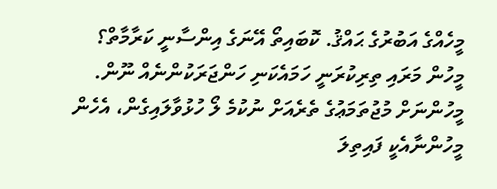މީހެއްގެ އަބުރުގެ ޙައްޤު. ކޮބައިތޯ އޭނަގެ އިންސާނީ ކަރާމާތް؟ މީހުން މަރައި ތިރިކުރަނީ ހަމައެކަނި ހަންޖަރަކުންނެއް ނޫން. މީހުންނަށް މުޖުތަމަޢުގެ ތެރެއަށް ނުކުމެ ލޯ ހުޅުވާލައިގެން، އެހެން މީހުންނާއެކީ ފައިތިލަ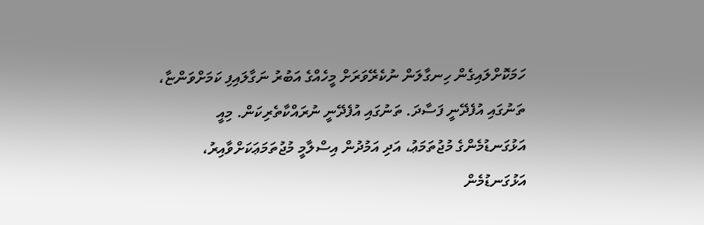ހަމަކޮށްލައިގެން ހިނގާލަން ނުކެރޭވަރަށް މީހެއްގެ އަބުރު ނަގާލައިފި ކަމަށްވަންޏާ، ތަނުގައި އުފެދޭނީ ފަސާދަ. ތަނުގައި އުފެދޭނީ ނުރައްކާތެރިކަން. މިއީ އަޅުގަނޑުމެންގެ މުޖުތަމަޢު، އަދި އަމުދުން އިސްލާމީ މުޖުތަމަޢަކަށްވާއިރު، އަޅުގަނޑުމެން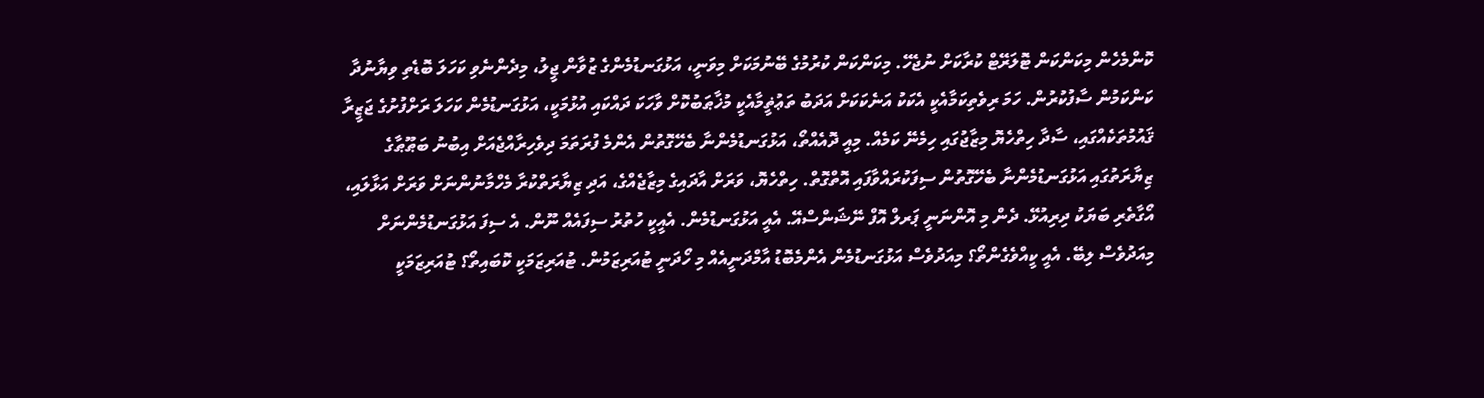ކޮންމެހެން މިކަންކަން ޓޮލަރޭޓް ކުރާކަށް ނުޖެހޭ. މިކަންކަން ކުރުމުގެ ބޭނުމަކަށް މިވަނީ، އަޅުގަނޑުމެންގެ ޒުވާން ޖީލު، މިދެންނެވި ކަހަލަ ބޮޑެތި ވިޔާނުދާ ކަންކަމުން ސާފުކުރުން. ހަމަ ރިވެތިކަމާއެކީ އެކަކު އަނެކަކަށް އަދަބު ތަޢުޡީމާއެކީ މުޚާޠަބުކޮށް ވާހަކަ ދައްކައި އުޅުމަކީ، އަޅުގަނޑުމެން ކަހަލަ ރަށްފުށުގެ ޖަޒީރާ ޤައުމުތަކެއްގައި، ސާދާ ހިތްހެޔޮ މިޒާޖުގައި ހިމެނޭ ކަމެއް. މިއީ ދޮއެއްތޯ، އަޅުގަނޑުމެންނާ ބެހޭގޮތުން އެންމެ ފުރަތަމަ ދިވެހިރާއްޖެއަށް އިބުނު ބަޠޫޠާގެ ޒިޔާރަތުގައި އަޅުގަނޑުމެންނާ ބެހޭގޮތުން ސިފަކުރައްވާފައި އޮތްގޮތް. ހިތްހެޔޮ، ވަރަށް އާދައިގެ މިޒާޖެއްގެ، އަދި ޒިޔާރަތްކުރާ މެހްމާނުންނަށް ވަރަށް އަޅާލައި، އޯގާތެރި ބަޔަކު ދިރިއުޅޭ. ދެން މި އޮންނަނީ ޕަރލް އޮފް ނޭޝަންސްއޭ. އެއީ އަޅުގަނޑުމެން. އެއީކީ ހުތުރު ސިފައެއް ނޫން. އެ ސިފަ އަޅުގަނޑުމެންނަށް މިއަދުވެސް ލިބޭ. އެއީ ކީއްވެގެންތޯ؟ މިއަދުވެސް އަޅުގަނޑުމެން އެންމެބޮޑު އާމްދަނީއެއް މި ހޯދަނީ ޓުއަރިޒަމުން. ޓުއަރިޒަމަކީ ކޮބައިތޯ؟ ޓުއަރިޒަމަކީ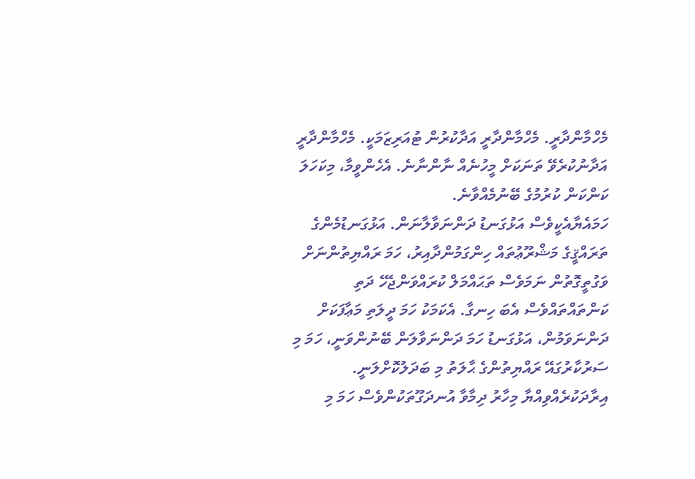މެހްމާންދާރީ. މެހްމާންދާރީ އަދާކުރުން ޓުއަރިޒަމަކީ. މެހްމާންދާރީ އަދާނުކުރެވޭ ތަނަކަށް މީހުނެއް ނާންނާނެ. އެހެންވީމާ، މިކަހަލަ ކަންކަން ކުރުމުގެ ބޭނުމެއްވާނެ.
ހަމައެޔާއެކީވެސް އަޅުގަނޑު ދަންނަވާލާނަން. އަޅުގަނޑުމެންގެ ތަރައްޤީގެ މަޝްރޫޢުތައް ހިންގަމުންދާއިރު، ހަމަ ރައްޔިތުންނަށް ވަގުތީގޮތުން ނަމަވެސް ތަޙައްމަލް ކުރައްވަންޖެހޭ ދަތި ކަންތައްތައްވެސް އެބަ ހިނގާ. އެކަމަކު ހަމަ ދީލަތި މަޢާފަކަށް ދަންނަވަމުން، އަޅުގަނޑު ހަމަ ދަންނަވާލަން ބޭނުންވަނީ، ހަމަ މި ސަރުކާރުގައޭ ރައްޔިތުންގެ ޙާލަތު މި ބަދަލުކޮށްލަނީ. އިރާދަކުރެއްވިއްޔާ މިހާރު ދިމާވާ އުނދަގޫތަކުންވެސް ހަމަ މި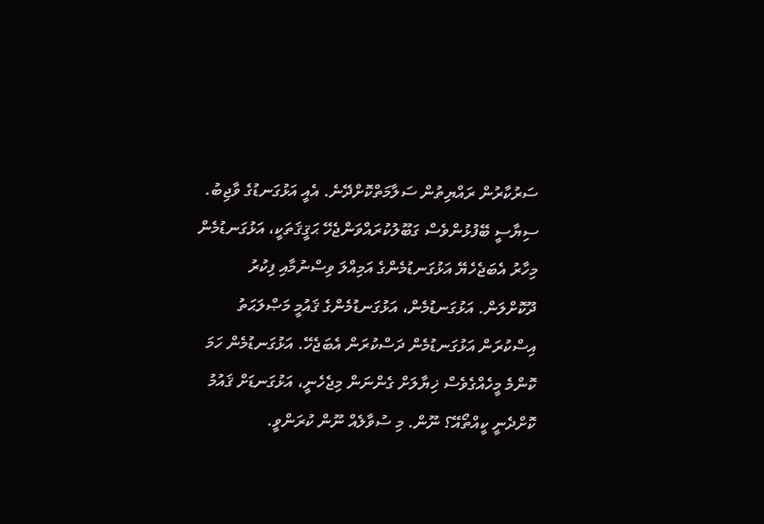ސަރުކާރުން ރައްޔިތުން ސަލާމަތްކޮށްދޭނެ. އެއީ އަޅުގަނޑުގެ ވާޖިބު. ސިޔާސީ ބޭފުޅުންވެސް ގަބޫލުކުރައްވަންޖެހޭ ޙަޤީޤަތަކީ، އަޅުގަނޑުމެން މިހާރު އެބަޖެހެޔޭ އަޅުގަނޑުމެންގެ އަމިއްލަ ވިސްނުމާއި ފިކުރު ދޫކޮށްލަން. އަޅުގަނޑުމެން، އަޅުގަނޑުމެންގެ ޤައުމީ މަޞްލަޙަތު އިސްކުރަން އަޅުގަނޑުމެން ދަސްކުރަން އެބަޖެހޭ. އަޅުގަނޑުމެން ހަމަ ކޮންމެ މީހެއްގެވެސް ޚިޔާލަށް ގެންނަން މިޖެހެނީ، އަޅުގަނޑަށް ޤައުމު ކޮށްދެނީ ކީއްތޯއޭ؟ ނޫން. މި ސުވާލެއް ނޫން ކުރަންވީ.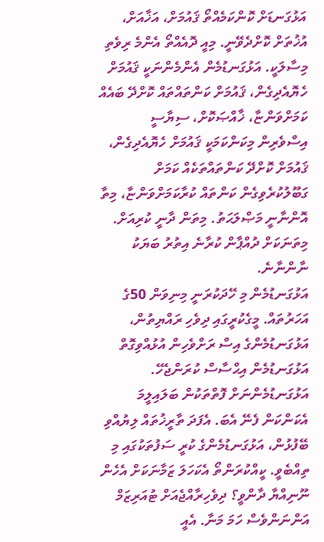އަޅުގަނޑަށް ކޮންކަމެއްތޯ ޤައުމަށް، އަޚާއަށް، އުޚުތަށް ކޮށްދެވޭނީ. މިއީ ދޮއެއްތޯ އެންމެ ރިވެތި މިސާލަކީ. އަޅުގަނޑުމެން އެންމެންނަކީ ޤައުމަށް ހެޔޮއެދިގެން، ޤައުމަށް ކަންތައްތައް ކޮށްދޭ ބައެއް ކަމަށްވަންޏާ، ޚާއްޞަކޮށް، ސިޔާސީ އިސްވެރިން މިކަންކަމަކީ ޤައުމަށް ހެޔޮއެދިގެން، ޤައުމަށް ކޮށްދޭ ކަންތައްތަކެއް ކަމަށް ގަބޫލުކުރެވިގެން ކަންތައް ކުރާކަމަށްވަންޏާ، މިތާ އޮންނާނީ މަޞްލަޙަތު. މިތަން ދާނީ ކުރިއަށް. މިތަނަކަށް ދުއްޕާން ކުރާނެ އިތުރު ބަޔަކު ނާންނާނެ.
އަޅުގަނޑުމެން މި ހޭދަކުރަނީ މިނިވަން 50ގެ އަހަރުތައް. މީގެކުރީގައި ދިވެހި ރައްޔިތުން، އަޅުގަނޑުމެންގެ އިސް ރަށްވެހިން އުޅުއްވިގޮތް އަޅުގަނޑުމެން އިޙްސާސް ކުރަންޖެހޭ. އަޅުގަނޑުމެންނަށް ފޮތްތަކުން ބަލައިލީމަ އެކަންކަން ފެނޭ އެބަ. އެފަދަ ތާރީޚުތައް ލިޔުއްވި ބޭފުޅުން، އަޅުގަނޑުމެންގެ ކުރީ ސަފުތަކުގައި މި ތިއްބެވީ. ކީއްކުރަންތޯ އެކަހަލަ ޒަމާނަކަށް އެހެން ނޫނިއްޔާ ދާންވީ؟ ދިވެހިރާއްޖެއަށް ޓުއަރިޒަމް އަންނަންވެސް ހަމަ މަނާ. އެއީ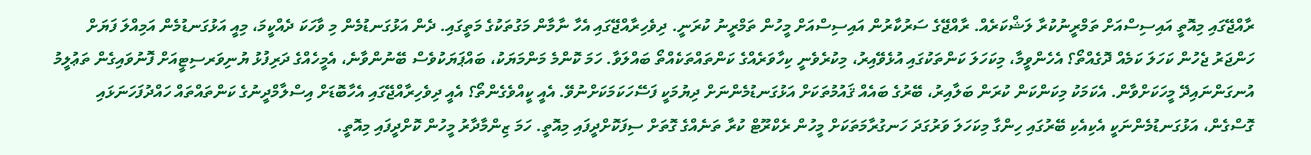ރާއްޖޭގައި މިއޮތީ އައިސިސްއަށް ތަމްރީނުކުރާ ލަޝްކަރެއް. ރާއްޖޭގެ ސަރުކާރުން އައިސިސްއަށް މީހުން ތަމްރީނު ކުރަނީ. ދިވެހިރާއްޖޭގައި އެހާ ނާމާން މަގުތަކުގެ މަތީގައި. ދެން އަޅުގަނޑުމެން މި ވާހަކަ ދެއްކީމަ، މިއީ އަޅުގަނޑުމެން އަމިއްލަ ފަޔަށް ހަންޖަރު ޖެހުން ކަހަލަ ކަމެއް ދޮގެއްތޯ؟ އެހެންވީމާ، މިކަހަލަ ކަންތަކުގައި އުޅެވޭއިރު، މިކުރެވެނީ ކިހާވަރެއްގެ ކަންތައްތަކެއްތޯ ބައްލަވާ. ހަމަ ކޮންމެ މަންމަޔަކު، ބައްޕަޔަކުވެސް ބޭނުންވާނެ، އެމީހެއްގެ ދަރިފުޅު ޔުނިވަރސިޓީއަށް ފޮނުވައިގެން ތަޢުލީމު އުނގަންނައިދޭ މީހަކަށްވާން. އެކަމަކު މިކަންކަން ކުރަން ބަލާއިރު، ބޭރުގެ ބައެއް ޤައުމުތަކަށް އަޅުގަނޑުމެންނަށް ދިޔުމަކީ ފަސޭހަކަމަކަށްނުވޭ. އެއީ ކީއްވެގެންތޯ؟ އެއީ ދިވެހިރާއްޖޭގައި އެހާބޮޑަށް އިސްލާމްދީނުގެ ކަންތައްތައް ހައްދުފަހަނަޅައި ގޮސްގެން، އަޅުގަނޑުމެންނަކީ އެކިއެކި ބޭރުގައި ހިންގާ މިކަހަލަ ވަރުގަދަ ހަނގުރާމަތަކަށް މީހުން ރެކްރޫޓް ކުރާ ތަނެއްގެ ގޮތަށް ސިފަކޮށްދީފައި މިއޮތީ. ހަމަ ޒިންމާދާރު މީހުން ކޮށްދީފައި މިއޮތީ.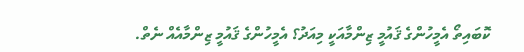ކޮބައިތޯ އެމީހުންގެ ޤައުމީ ޒިންމާއަކީ މިއަދު؟ އެމީހުންގެ ޤައުމީ ޒިންމާއެއް ނެތް.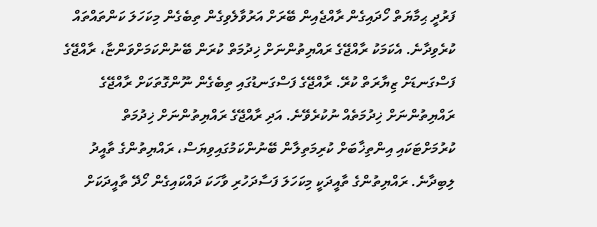ފަރުދީ ޙިމާޔަތް ހޯދައިގެން ރާއްޖެއިން ބޭރަށް އަރުވާލެވިގެން ތިބެގެން މިކަހަލަ ކަންތައްތައް ކުރެވިދާނެ. އެކަމަކު ރާއްޖޭގެ ރައްޔިތުންނަށް ޚިދުމަތް ކުރަން ބޭނުންކަމަށްވަންޏާ، ރާއްޖޭގެ ފަސްގަނޑަށް ޒިޔާރަތް ކުރޭ. ރާއްޖޭގެ ފަސްގަނޑުގައި ތިބެގެން ނޫންގޮތަކަށް ރާއްޖޭގެ ރައްޔިތުންނަށް ޚިދުމަތެއް ނުކުރެވޭނެ. އަދި ރާއްޖޭގެ ރައްޔިތުންނަށް ޚިދުމަތް ކުރުމަށްޓަކައި އިންތިޚާބަށް ކުރިމަތިލާން ބޭނުންކަމުގައިވިޔަސް، ރައްޔިތުންގެ ތާއީދު ލިބިދާނެ. ރައްޔިތުންގެ ތާއީދަކީ މިކަހަލަ ފަސާދަހުރި ވާހަކަ ދައްކައިގެން ހޯދޭ ތާއީދަކަށް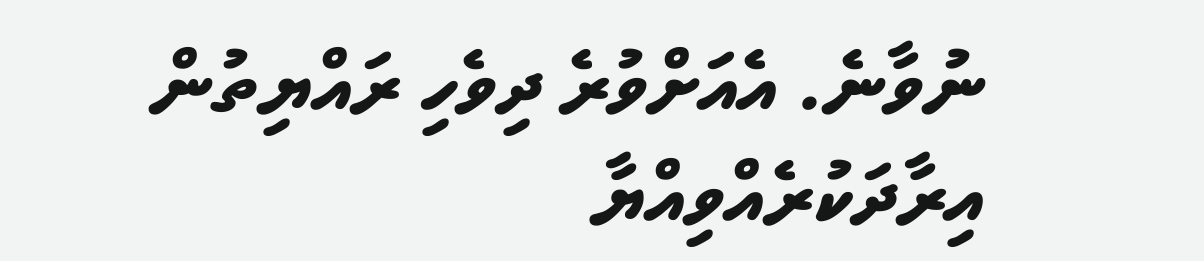ނުވާނެ. އެއަށްވުރެ ދިވެހި ރައްޔިތުން އިރާދަކުރެއްވިއްޔާ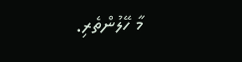މާ ހޭލުންތެރި.